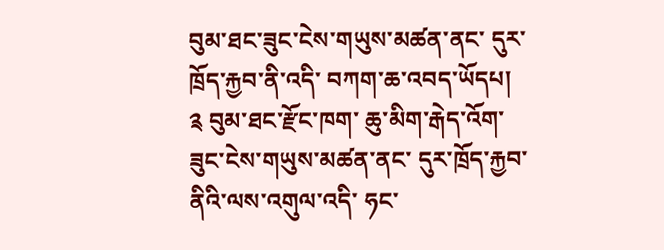བུམ་ཐང་ཟུང་ངེས་གཡུས་མཚན་ནང་ དུར་ཁྲོད་རྐྱབ་ནི་འདི་ བཀག་ཆ་འབད་ཡོདཔ།
༉ བུམ་ཐང་རྫོང་ཁག་ ཆུ་མིག་རྒེད་འོག་ ཟུང་ངེས་གཡུས་མཚན་ནང་ དུར་ཁྲོད་རྐྱབ་ནིའི་ལས་འགུལ་འདི་ ཧང་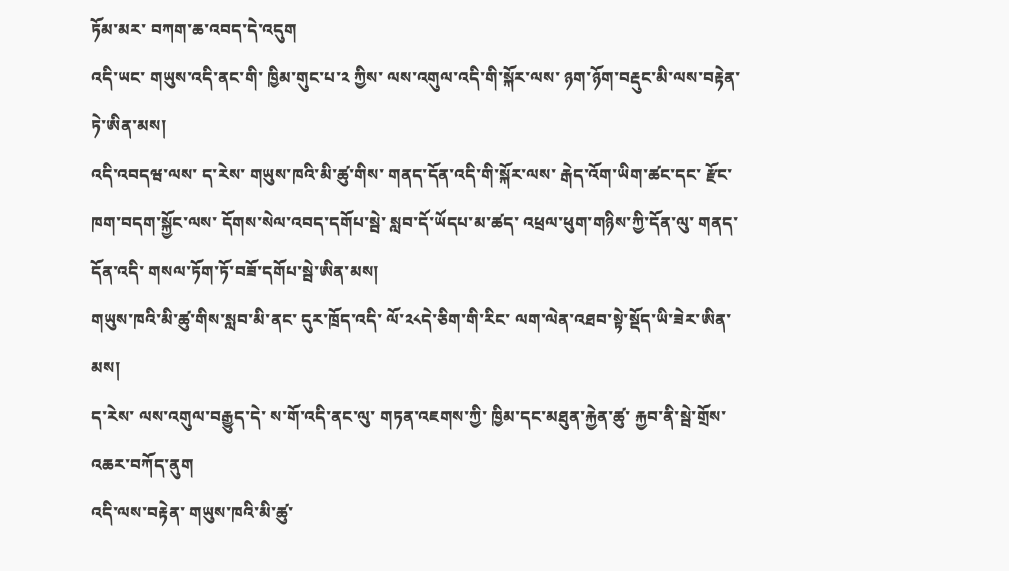ཏོམ་མར་ བཀག་ཆ་འབད་དེ་འདུག
འདི་ཡང་ གཡུས་འདི་ནང་གི་ ཁྱིམ་གུང་པ་༢ ཀྱིས་ ལས་འགུལ་འདི་གི་སྐོར་ལས་ ཉག་ཉོག་བརྡུང་མི་ལས་བརྟེན་ཏེ་ཨིན་མས།
འདི་འབདཝ་ལས་ ད་རེས་ གཡུས་ཁའི་མི་ཚུ་གིས་ གནད་དོན་འདི་གི་སྐོར་ལས་ རྒེད་འོག་ཡིག་ཚང་དང་ རྫོང་ཁག་བདག་སྐྱོང་ལས་ དོགས་སེལ་འབད་དགོཔ་སྦེ་ སླབ་དོ་ཡོདཔ་མ་ཚད་ འཕྲལ་ཕུག་གཉིས་ཀྱི་དོན་ལུ་ གནད་དོན་འདི་ གསལ་ཏོག་ཏོ་བཟོ་དགོཔ་སྦེ་ཨིན་མས།
གཡུས་ཁའི་མི་ཚུ་གིས་སླབ་མི་ནང་ དུར་ཁྲོད་འདི་ ལོ་༢༨དེ་ཅིག་གི་རིང་ ལག་ལེན་འཐབ་སྟེ་སྡོད་ཡི་ཟེར་ཨིན་མས།
ད་རེས་ ལས་འགུལ་བརྒྱུད་དེ་ ས་གོ་འདི་ནང་ལུ་ གཏན་འཇགས་ཀྱི་ ཁྱིམ་དང་མཐུན་རྐྱེན་ཚུ་ རྐྱབ་ནི་སྦེ་གྲོས་འཆར་བཀོད་ནུག
འདི་ལས་བརྟེན་ གཡུས་ཁའི་མི་ཚུ་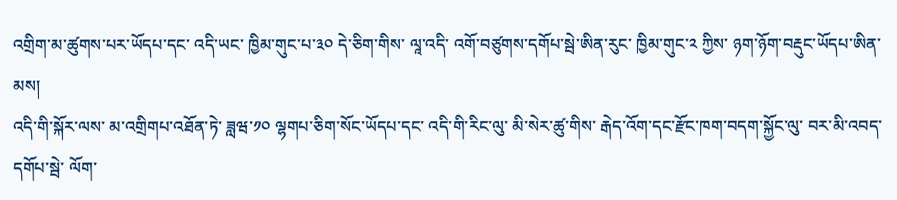འགྲིག་མ་ཚུགས་པར་ཡོདཔ་དང་ འདི་ཡང་ ཁྱིམ་གུང་པ་༣༠ དེ་ཅིག་གིས་ ལཱ་འདི་ འགོ་བཙུགས་དགོཔ་སྦེ་ཨིན་རུང་ ཁྱིམ་གུང་༢ ཀྱིས་ ཉག་ཉོག་བརྡུང་ཡོདཔ་ཨིན་མས།
འདི་གི་སྐོར་ལས་ མ་འགྲིགཔ་འཐོན་ཏེ་ ཟླཝ་༡༠ ལྷགཔ་ཅིག་སོང་ཡོདཔ་དང་ འདི་གི་རིང་ལུ་ མི་སེར་ཚུ་གིས་ རྒེད་འོག་དང་རྫོང་ཁག་བདག་སྐྱོང་ལུ་ བར་མི་འབད་དགོཔ་སྦེ་ ལོག་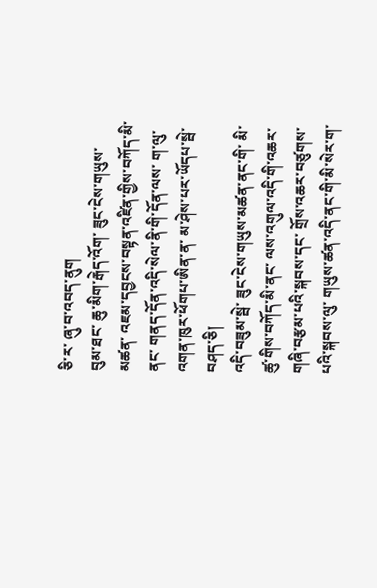ཅི་ར་ ཞུ་བ་འབད་ནུག
བུམ་ཐང་ ཆུ་མིག་རྒེད་འོག་ ཟུང་ངེས་གཡུས་མཚན་ འཇམ་དབྱངས་བསྟན་འཛིན་གྱིས་བཀོད་མི་ནང་ གནད་དོན་འདི་སེལ་ནི་གི་དོན་ལས་ ག་ལུ་འགན་ཁུར་ཕོགཔ་ཨིན་ན་ མ་ཤེས་པར་ཡོདཔ་སྦེ་བཤད་ཅི།
འདི་བཟུམ་སྦེ་ ཟུང་ངེས་གཡུས་མཚན་ནང་གི་ མི་ཚུ་གིས་བཀོད་མི་ནང་ ལས་འགུལ་འདི་གི་འཆར་གཞི་བརྩམ་པའི་སྐབས་དང་ གྲོས་འཆར་བཙུགས་པའི་སྐབས་ལུ་ གཡུས་ཚན་འདི་ནང་གི་མི་སེར་ག་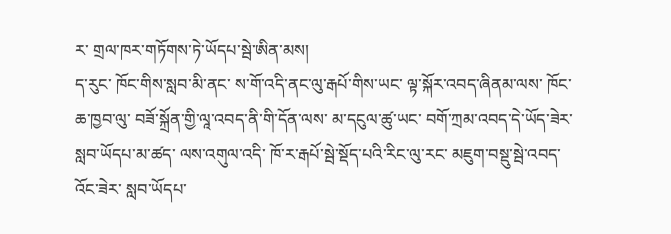ར་ གྲལ་ཁར་གཏོགས་ཏེ་ཡོདཔ་སྦེ་ཨིན་མས།
ད་རུང་ ཁོང་གིས་སླབ་མི་ནང་ ས་གོ་འདི་ནང་ལུ་རྒཔོ་གིས་ཡང་ ལྟ་སྐོར་འབད་ཞིནམ་ལས་ ཁོང་ཆ་ཁྱབ་ལུ་ བཟོ་སྐྲོན་གྱི་ལཱ་འབད་ནི་གི་དོན་ལས་ མ་དངུལ་ཚུ་ཡང་ བགོ་ཀྲམ་འབད་དེ་ཡོད་ཟེར་སླབ་ཡོདཔ་མ་ཚད་ ལས་འགུལ་འདི་ ཁོ་ར་རྒཔོ་སྦེ་སྡོད་པའི་རིང་ལུ་རང་ མཇུག་བསྡུ་སྦེ་འབད་འོང་ཟེར་ སླབ་ཡོདཔ་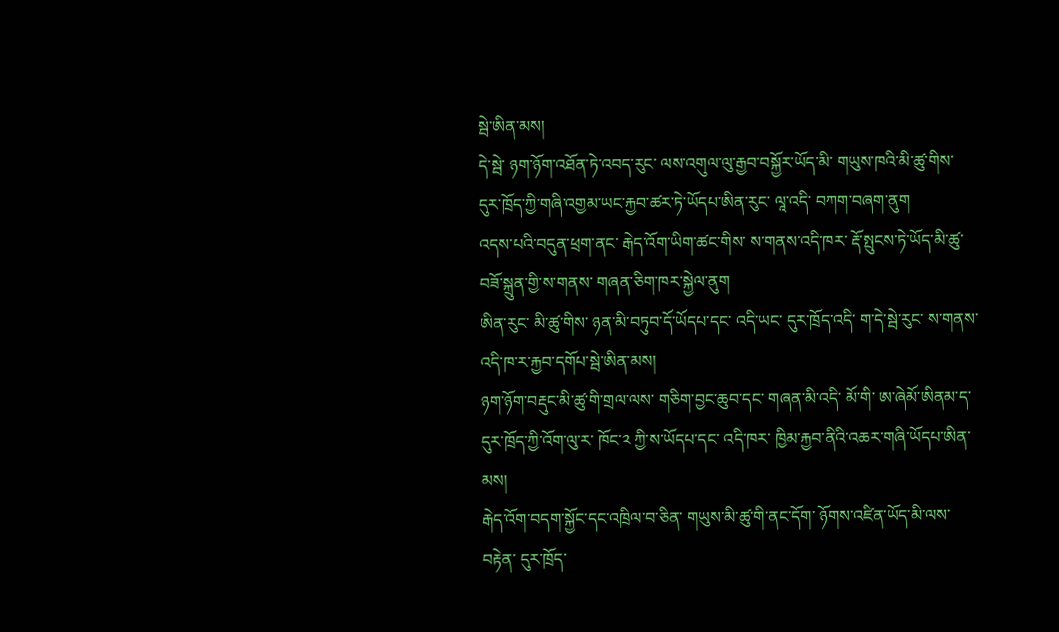སྦེ་ཨིན་མས།
དེ་སྦེ་ ཉག་ཉོག་འཐོན་ཏེ་འབད་རུང་ ལས་འགུལ་ལུ་རྒྱབ་བསྐྱོར་ཡོད་མི་ གཡུས་ཁའི་མི་ཚུ་གིས་ དུར་ཁྲོད་ཀྱི་གཞི་འགྱམ་ཡང་རྐྱབ་ཚར་ཏེ་ཡོདཔ་ཨིན་རུང་ ལཱ་འདི་ བཀག་བཞག་ནུག
འདས་པའི་བདུན་ཕྲག་ནང་ རྒེད་འོག་ཡིག་ཚང་གིས་ ས་གནས་འདི་ཁར་ རྡོ་སྤུངས་ཏེ་ཡོད་མི་ཚུ་ བཟོ་སྐྲུན་གྱི་ས་གནས་ གཞན་ཅིག་ཁར་སྐྱེལ་ནུག
ཨིན་རུང་ མི་ཚུ་གིས་ ཉན་མི་བཏུབ་དོ་ཡོདཔ་དང་ འདི་ཡང་ དུར་ཁྲོད་འདི་ ག་དེ་སྦེ་རུང་ ས་གནས་འདི་ཁ་ར་རྐྱབ་དགོཔ་སྦེ་ཨིན་མས།
ཉག་ཉོག་བརྡུང་མི་ཚུ་གི་གྲལ་ལས་ གཅིག་བྱང་ཆུབ་དང་ གཞན་མི་འདི་ མོ་གི་ ཨ་ཞེམོ་ཨིནམ་ད་ དུར་ཁྲོད་ཀྱི་འོག་ལུ་ར་ ཁོང་༢ ཀྱི་ས་ཡོདཔ་དང་ འདི་ཁར་ ཁྱིམ་རྐྱབ་ནིའི་འཆར་གཞི་ཡོདཔ་ཨིན་མས།
རྒེད་འོག་བདག་སྐྱོང་དང་འཁྲིལ་བ་ཅིན་ གཡུས་མི་ཚུ་གི་ནང་དོག་ ཉོགས་འཛིན་ཡོད་མི་ལས་བརྟེན་ དུར་ཁྲོད་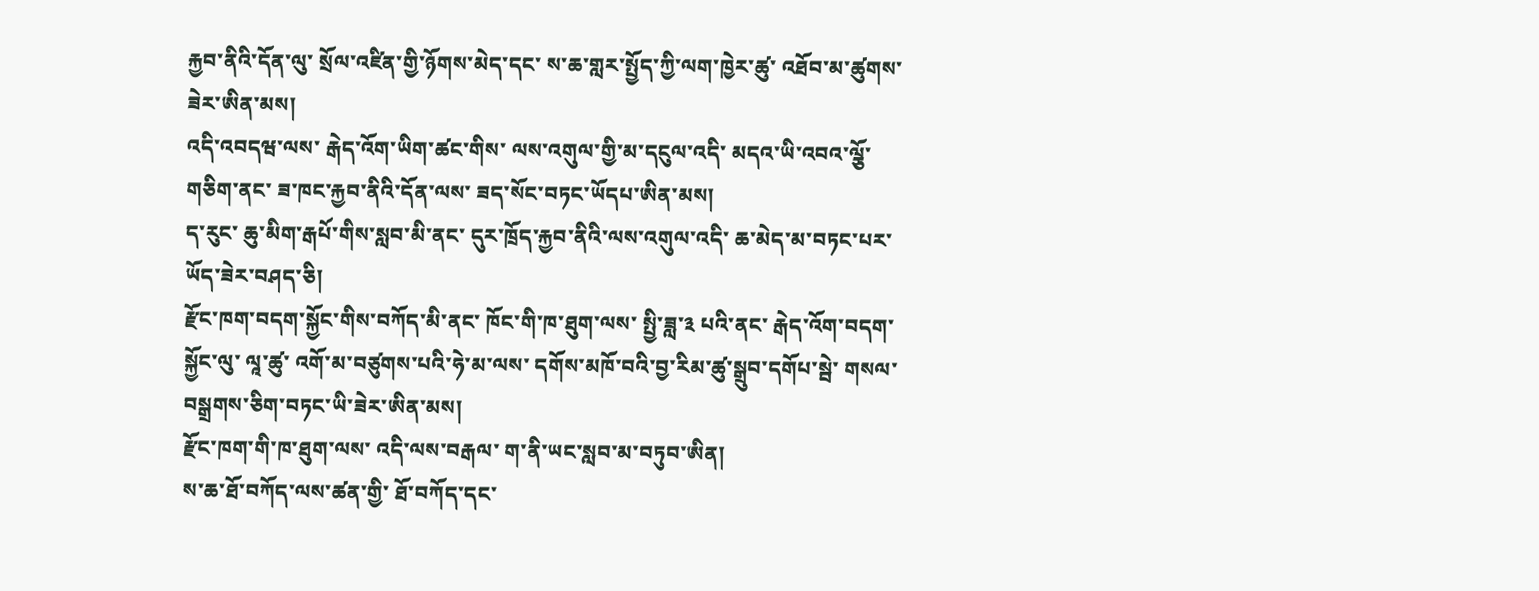རྐྱབ་ནིའི་དོན་ལུ་ སྲོལ་འཛིན་གྱི་ཉོགས་མེད་དང་ ས་ཆ་གླར་སྤྱོད་ཀྱི་ལག་ཁྱེར་ཚུ་ འཐོབ་མ་ཚུགས་ཟེར་ཨིན་མས།
འདི་འབདཝ་ལས་ རྒེད་འོག་ཡིག་ཚང་གིས་ ལས་འགུལ་གྱི་མ་དངུལ་འདི་ མདའ་ཡི་འབའ་ལྕོ་གཅིག་ནང་ ཟ་ཁང་རྐྱབ་ནིའི་དོན་ལས་ ཟད་སོང་བཏང་ཡོདཔ་ཨིན་མས།
ད་རུང་ ཆུ་མིག་རྒཔོ་གིས་སླབ་མི་ནང་ དུར་ཁྲོད་རྐྱབ་ནིའི་ལས་འགུལ་འདི་ ཆ་མེད་མ་བཏང་པར་ ཡོད་ཟེར་བཤད་ཅི།
རྫོང་ཁག་བདག་སྐྱོང་གིས་བཀོད་མི་ནང་ ཁོང་གི་ཁ་ཐུག་ལས་ སྤྱི་ཟླ་༣ པའི་ནང་ རྒེད་འོག་བདག་སྐྱོང་ལུ་ ལཱ་ཚུ་ འགོ་མ་བཙུགས་པའི་ཧེ་མ་ལས་ དགོས་མཁོ་བའི་བྱ་རིམ་ཚུ་སྒྲུབ་དགོཔ་སྦེ་ གསལ་བསྒྲགས་ཅིག་བཏང་ཡི་ཟེར་ཨིན་མས།
རྫོང་ཁག་གི་ཁ་ཐུག་ལས་ འདི་ལས་བརྒལ་ ག་ནི་ཡང་སླབ་མ་བཏུབ་ཨིན།
ས་ཆ་ཐོ་བཀོད་ལས་ཚན་གྱི་ ཐོ་བཀོད་དང་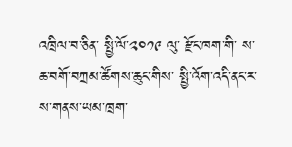འཁྲིལ་བ་ཅིན་ སྤྱི་ལོ་༢༠༡༩ ལུ་ རྫོང་ཁག་གི་ ས་ཆ་བགོ་བཀྲམ་ཚོགས་ཆུང་གིས་ སྤྱི་འོག་འདི་ནང་ར་ ས་གནས་ཡམ་ཁྲག་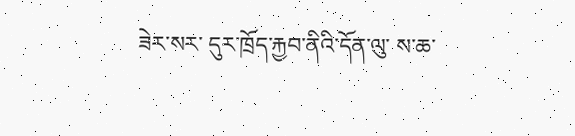ཟེར་སར་ དུར་ཁྲོད་རྐྱབ་ནིའི་དོན་ལུ་ ས་ཆ་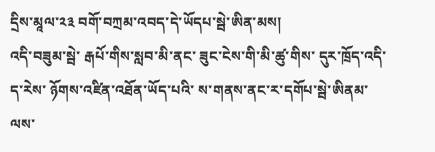དྲིས་མཱལ་༢༣ བགོ་བཀྲམ་འབད་དེ་ཡོདཔ་སྦེ་ཨིན་མས།
འདི་བཟུམ་སྦེ་ རྒཔོ་གིས་སླབ་མི་ནང་ ཟུང་ངེས་གི་མི་ཚུ་གིས་ དུར་ཁྲོད་འདི་ ད་རེས་ ཉོགས་འཛིན་འཐོན་ཡོད་པའི་ ས་གནས་ནང་ར་དགོཔ་སྦེ་ཨིནམ་ལས་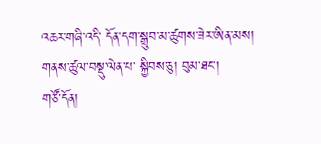འཆར་གཞི་འདི་ དོན་དག་སྒྲུབ་མ་ཚུགས་ཟེར་ཨིན་མས།
གནས་ཚུལ་བསྡུ་ལེན་པ་ སྐྱིབས་ཅུ། བུམ་ཐང་།
གཙོ་དོན།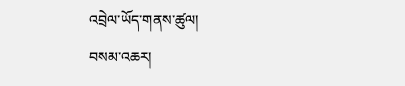འབྲེལ་ཡོད་གནས་ཚུལ།
བསམ་འཆར།